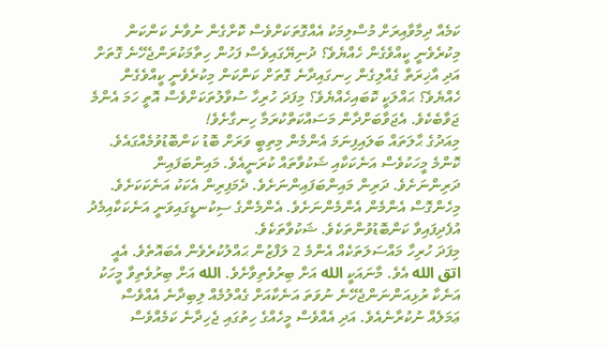ކަމެއް ދިމާވާއިރަށް މުސްލިމަކު އެއްގޮތަކަށްވެސް ކޮށްގެން ނުވާނެ ކަންކަން މިކުރެވެނީ ކީއްވެގެން ހެއްޔެވެ؟ ދުނިޔޭގައިވެސް ފަހުން ހިތާމަކުރަންޖެހޭނެ ގޮތަށް އަދި އާޚިރަތް ގެއްލިގެން ހިނގައިދާނެ ގޮތަށް ކަންކަން މިކުރެވެނީ ކީއްވެގެން ހެއްޔެވެ؟ ޙައްލަކީ ކޮބައިހެއްޔެވެ؟ މިފަދަ ހުރިހާ ސުވާލުތަކަށްވެސް އޮތީ ހަމަ އެންމެ ޖަވާބެކެވެ. އެޖަވާބަށްދާން މަސައްކަތްކުރަމާ ހިނގާށެވެ!
މިއަދުގެ ޙާލަތައް ބަލައިފިނަމަ އެންމެން މިތިބީ ވަރަށް ބޮޑު ކަންބޮޑުވުމެއްގައެވެ. ކޮންމެ މީހަކުވެސް އަނެކަކާއި ޝަކުވާތައް ކުރަނީއެވެ. މައިންބަފައިން ދަރިންނަށެވެ. ދަރިން މައިންބަފައިންނަށެވެ. ދެމަފިރިން އެކަކު އަނެކަކަށެވެ. މިހެންގޮސް އެންމެން އެންމެންނަށެވެ. އެންމެންގެ ސިކުނޑީގައިވަނީ އަނެކަކާއިމެދު އުފެދިފައިވާ ކަންބޮޑުވުންތަކެވެ. ޝަކުވާތަކެވެ.
މިފަދަ ހުރިހާ މައްސަލަތަކެއް އެންމެ 2 ލަފްޒުން ޙައްލުކުރެވެން އެބައޮތެވެ. އެއީ اتق الله އެވެ. މާނައަކީ الله އަށް ބިރުވެތިވާށެވެ. الله އަށް ބިރުވެތިވާ މީހަކު އަނެކާ ރުޅިއަންނަންޖެހޭނެ ނުވަތަ އަނެކާއަށް ގެއްލުމެއް ލިބިދާނެ އެއްވެސް ޢަމަލެއް ނުކުރާނެއެވެ. އަދި އެއްވެސް މީހެއްގެ ހިތުގައި ޖެހިދާނެ ކަމެއްވެސް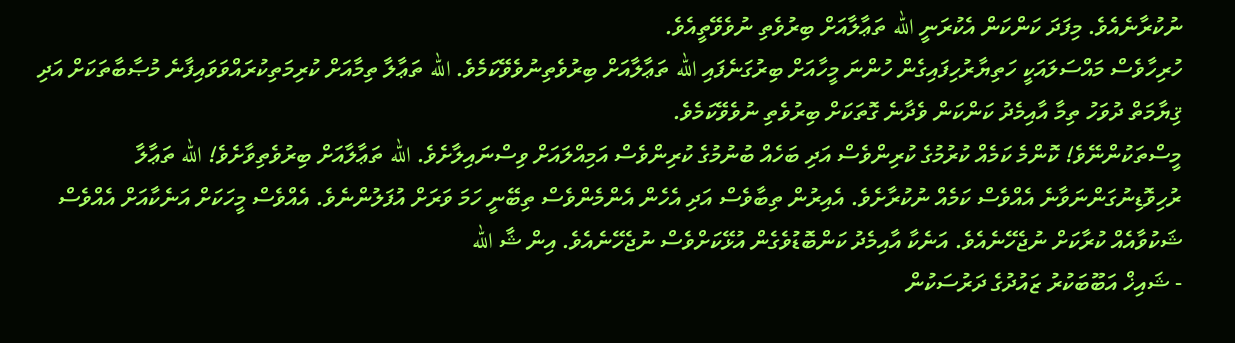ނުކުރާނެއެވެ. މިފަދަ ކަންކަން އެކުރަނީ الله ތަޢާލާއަށް ބިރުވެތި ނުވެވޭތީއެވެ.
ހުރިހާވެސް މައްސަލައަކީ ހަތިޔާރުހިފައިގެން ހުންނަ މީހާއަށް ބިރުގަނެފައި الله ތަޢާލާއަށް ބިރުވެތިނުވެވޭކަމެވެ. الله ތަޢާލާ ތިމާއަށް ކުރިމަތިކުރައްވަވައިފާނެ މުޞާބާތަކަށް އަދި ޤިޔާމަތް ދުވަހު ތިމާ އާއިމެދު ކަންކަން ވެދާނެ ގޮތަކަށް ބިރުވެތި ނުވެވޭކަމެވެ.
މީސްތަކުންނޭވެ! ކޮންމެ ކަމެއް ކުރުމުގެ ކުރިންވެސް އަދި ބަހެއް ބުނުމުގެ ކުރިންވެސް އަމިއްލައަށް ވިސްނައިލާށެވެ. الله ތަޢާލާއަށް ބިރުވެތިވާށެވެ! الله ތަޢާލާ ރުހިވޮޑިނުގަންނަވާނެ އެއްވެސް ކަމެއް ނުކުރާށެވެ. އެއިރުން ތިބާވެސް އަދި އެހެން އެންމެންވެސް ތިބޭނީ ހަމަ ވަރަށް އުފަލުންނެވެ. އެއްވެސް މީހަކަށް އަނެކާއަށް އެއްވެސް ޝަކުވާއެއް ކުރާކަށް ނުޖެހޭނެއެވެ. އަނެކާ އާއިމެދު ކަންބޮޑުވެގެން އުޅޭކަށްވެސް ނުޖެހޭނެއެވެ. އިން ޝާ الله
- ޝައިޚް އަބޫބަކުރު ޒައުދުގެ ދަރުސަކުން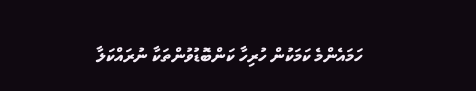ހަމައެންމެ ކަމަކުން ހުރިހާ ކަންބޮޑުވުންތަކާ ނުރައްކަލާ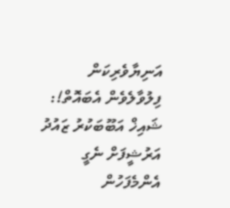އަނިޔާވެރިކަން ފިލުވާލެވެން އެބައޮތް!: ޝައިޚް އަބޫބަކުރު ޒައުދު
އަރުޝީފަށް ނެގީ
އެންމެފަހުން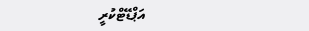އަޕްޑޭޓްކުރީ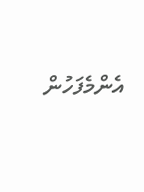އެންމެފަހުން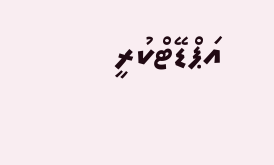އަޕްޑޭޓްކުރީ